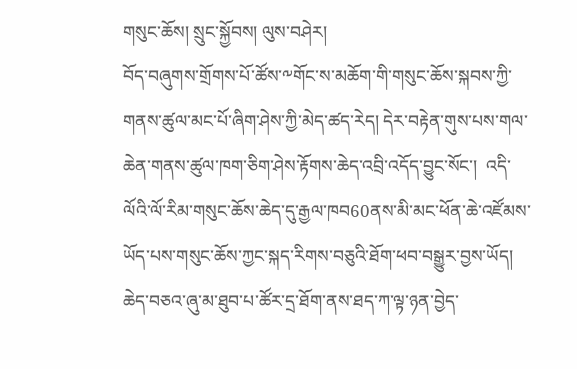གསུང་ཆོས། སྲུང་སྐྱོབས། ལུས་བཤེར།
བོད་བཞུགས་གྲོགས་པོ་ཚོས་༸གོང་ས་མཆོག་གི་གསུང་ཆོས་སྐབས་ཀྱི་གནས་ཚུལ་མང་པོ་ཞིག་ཤེས་ཀྱི་མེད་ཚད་རེད། དེར་བརྟེན་གུས་པས་གལ་ཆེན་གནས་ཚུལ་ཁག་ཅིག་ཤེས་རྟོགས་ཆེད་འབྲི་འདོད་བྱུང་སོང་།  འདི་ལོའི་ལོ་རིམ་གསུང་ཆོས་ཆེད་དུ་རྒྱལ་ཁབ60ནས་མི་མང་ཕོན་ཆེ་འཛོམས་ཡོད་པས་གསུང་ཆོས་ཀྱང་སྐད་རིགས་བཅུའི་ཐོག་ཕབ་བསྒྱུར་བྱས་ཡོད། ཆེད་བཅའ་ཞུ་མ་ཐུབ་པ་ཚོར་དྲ་ཐོག་ནས་ཐད་ཀ་ལྟ་ཉན་བྱེད་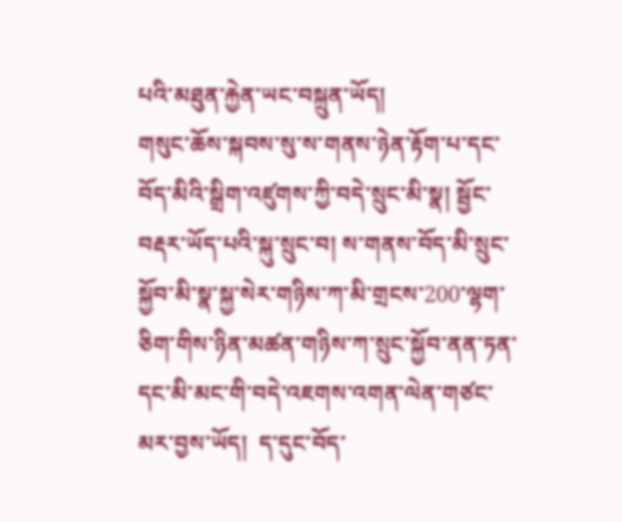པའི་མཐུན་རྐྱེན་ཡང་བསྐྲུན་ཡོད།
གསུང་ཆོས་སྐབས་སུ་ས་གནས་ཉེན་རྟོག་པ་དང་བོད་མིའི་སྒྲིག་འཛུགས་ཀྱི་བདེ་སྲུང་མི་སྣ། སྦྱོང་བརྡར་ཡོད་པའི་སྐུ་སྲུང་བ། ས་གནས་བོད་མི་སྲུང་སྐྱོབ་མི་སྣ་སྐྱ་སེར་གཉིས་ཀ་མི་གྲངས་200་ལྷག་ཅིག་གིས་ཉིན་མཚན་གཉིས་ཀ་སྲུང་སྐྱོབ་ནན་ཏན་དང་མི་མང་གི་བདེ་འཇགས་འགན་ལེན་གཙང་མར་བྱས་ཡོད།  ད་དུང་བོད་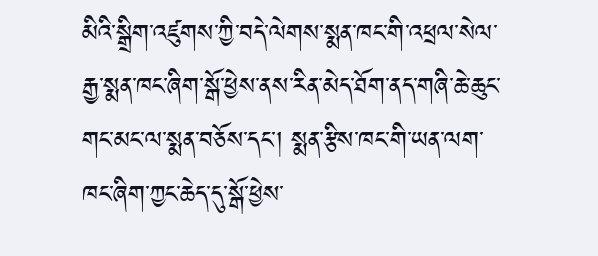མིའི་སྒྲིག་འཛུགས་ཀྱི་བདེ་ལེགས་སྨན་ཁང་གི་འཕྲལ་སེལ་རྒྱ་སྨན་ཁང་ཞིག་སྒོ་ཕྱེས་ནས་རིན་མེད་ཐོག་ནད་གཞི་ཆེ་ཆུང་གང་མང་ལ་སྨན་བཅོས་དང་། སྨན་རྩིས་ཁང་གི་ཡན་ལག་ཁང་ཞིག་ཀྱང་ཆེད་དུ་སྒོ་ཕྱེས་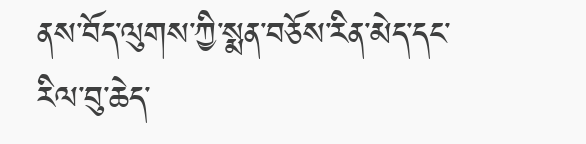ནས་བོད་ལུགས་ཀྱི་སྨན་བཅོས་རིན་མེད་དང་རིལ་བུ་ཆེད་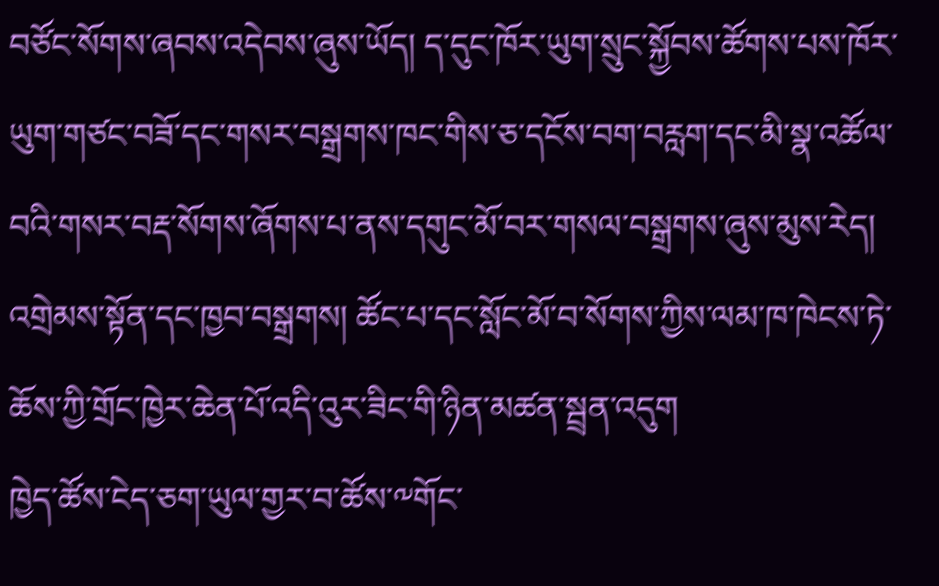བཙོང་སོགས་ཞབས་འདེབས་ཞུས་ཡོད། ད་དུང་ཁོར་ཡུག་སྲུང་སྐྱོབས་ཚོགས་པས་ཁོར་ཡུག་གཙང་བཟོ་དང་གསར་བསྒྲགས་ཁང་གིས་ཅ་དངོས་བག་བརླག་དང་མི་སྣ་འཚོལ་བའི་གསར་བརྡ་སོགས་ཞོགས་པ་ནས་དགུང་མོ་བར་གསལ་བསྒྲགས་ཞུས་མུས་རེད།
འགྲེམས་སྟོན་དང་ཁྱབ་བསྒྲགས། ཚོང་པ་དང་སློང་མོ་བ་སོགས་ཀྱིས་ལམ་ཁ་ཁེངས་ཏེ་ཆོས་ཀྱི་གྲོང་ཁྱེར་ཆེན་པོ་འདི་འུར་ཟིང་གི་ཉིན་མཚན་སྦྲན་འདུག
ཁྱེད་ཚོས་ངེད་ཅག་ཡུལ་གྱར་བ་ཚོས་༸གོང་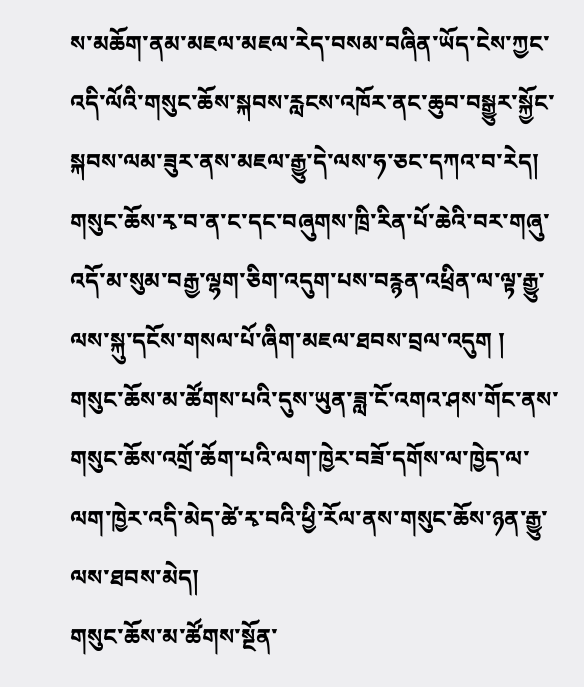ས་མཆོག་ནམ་མཇལ་མཇལ་རེད་བསམ་བཞིན་ཡོད་ངེས་ཀྱང་འདི་ལོའི་གསུང་ཆོས་སྐབས་རླངས་འཁོར་ནང་ཆུབ་བསྒྱུར་སྐྱོང་སྐབས་ལམ་ཟུར་ནས་མཇལ་རྒྱུ་དེ་ལས་ཧ་ཅང་དཀའ་བ་རེད། གསུང་ཆོས་རྭ་བ་ན་ང་དང་བཞུགས་ཁྲི་རིན་པོ་ཆེའི་བར་གཞུ་འདོ་མ་སུམ་བརྒྱ་ལྷག་ཅིག་འདུག་པས་བརྙན་འཕྲིན་ལ་ལྟ་རྒྱུ་ལས་སྐུ་དངོས་གསལ་པོ་ཞིག་མཇལ་ཐབས་བྲལ་འདུག །
གསུང་ཆོས་མ་ཚོགས་པའི་དུས་ཡུན་ཟླ་ངོ་འགའ་ཤས་གོང་ནས་གསུང་ཆོས་འགྲོ་ཆོག་པའི་ལག་ཁྱེར་བཟོ་དགོས་ལ་ཁྱེད་ལ་ལག་ཁྱེར་འདི་མེད་ཚེ་རྭ་བའི་ཕྱི་རོལ་ནས་གསུང་ཆོས་ཉན་རྒྱུ་ལས་ཐབས་མེད།
གསུང་ཆོས་མ་ཚོགས་སྔོན་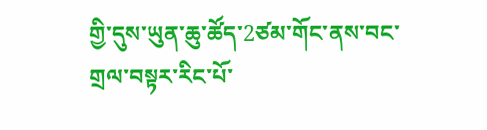གྱི་དུས་ཡུན་ཆུ་ཚོད་2ཙམ་གོང་ནས་བང་གྲལ་བསྟར་རིང་པོ་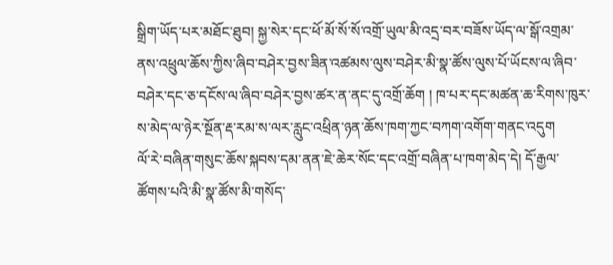སྒྲིག་ཡོད་པར་མཐོང་ཐུབ། སྐྱ་སེར་དང་ཕོ་མོ་སོ་སོ་འགྲོ་ཡུལ་མི་འདྲ་བར་བཟོས་ཡོད་ལ་སྒོ་འགྲམ་ནས་འཕྲུལ་ཆོས་ཀྱིས་ཞིབ་བཤེར་བྱས་ཟིན་འཚམས་ལུས་བཤེར་མི་སྣ་ཚོས་ལུས་པོ་ཡོངས་ལ་ཞིབ་བཤེར་དང་ཅ་དངོས་ལ་ཞིབ་བཤེར་བྱས་ཚར་ན་ནང་དུ་འགྲོ་ཆོག ། ཁ་པར་དང་མཚན་ཆ་རིགས་ཁུར་ས་མེད་ལ་ཉེར་སྔོན་རྡ་རམ་ས་ལར་རླུང་འཕྲིན་ཉན་ཆོས་ཁག་ཀྱང་བཀག་འགོག་གནང་འདུག
ལོ་རེ་བཞིན་གསུང་ཆོས་སྐབས་དམ་ནན་ཇེ་ཆེར་སོང་དང་འགྲོ་བཞིན་པ་ཁག་མེད་དེ། དོ་རྒྱལ་ཚོགས་པའི་མི་སྣ་ཚོས་མི་གསོད་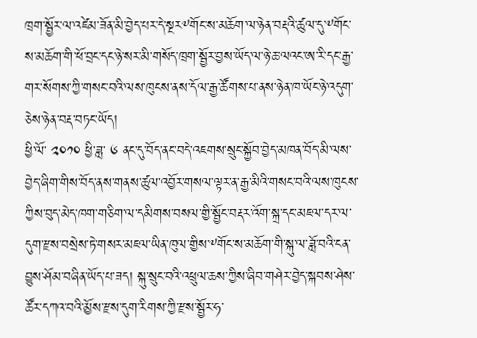ཁྲག་སྦྱོར་ལ་འཛེམ་ཟོན་མི་བྱེད་པར་དེ་སྔར༸གོང་ས་མཆོག་ལ་ཉེན་བརྡའི་ཚུལ་དུ་༸གོང་ས་མཆོག་གི་ཕོ་བྲང་དང་ཉེ་སར་མི་གསོད་ཁྲག་སྦྱོར་བྱས་ཡོད་ལ་ཉེ་ཆ་ལའང་ཨ་རི་དང་རྒྱ་གར་སོགས་ཀྱི་གསང་བའི་ལས་ཁུངས་ནས་དོལ་རྒྱ་ཚོགས་པ་ནས་ཉེན་ཁ་ཡོང་ཉེ་འདུག་ཅེས་ཉེན་བརྡ་བཏང་ཡོད།
ཕྱི་ལོ་ ༢༠༡༠ ཕྱི་ཟླ་ ༦ ནང་དུ་བོད་ནང་བདེ་འཇགས་སྲུང་སྐྱོབ་བྱེད་མཁན་བོད་མི་ལས་བྱེད་ཞིག་གིས་བོད་ནས་གནས་ཚུལ་འབྱོར་གསལ་ལྟར་ན་རྒྱ་མིའི་གསང་བའི་ལས་ཁུངས་ཀྱིས་བུད་མེད་ཁག་གཅིག་ལ་དམིགས་བསལ་གྱི་སྦྱོང་བརྡར་འོག་སྐྲ་དང་མཇལ་དར་ལ་དུག་རྫས་བསྲེས་ཏེ་གསར་མཇལ་ཡིན་ཁུལ་གྱིས་༸གོང་ས་མཆོག་གི་སྐུ་ལ་ཟློ་བའི་ངན་བྱུས་ཤོམ་བཞིན་ཡོད་པ་ཟད། སྐུ་སྲུང་བའི་འཕྲུལ་ཆས་ཀྱིས་ཞིབ་གཤེར་བྱེད་སྐབས་ཤེས་ཚོར་དཀའ་བའི་མྱོས་རྫས་དུག་རིགས་ཀྱི་རྫས་སྦྱོར་ཧ་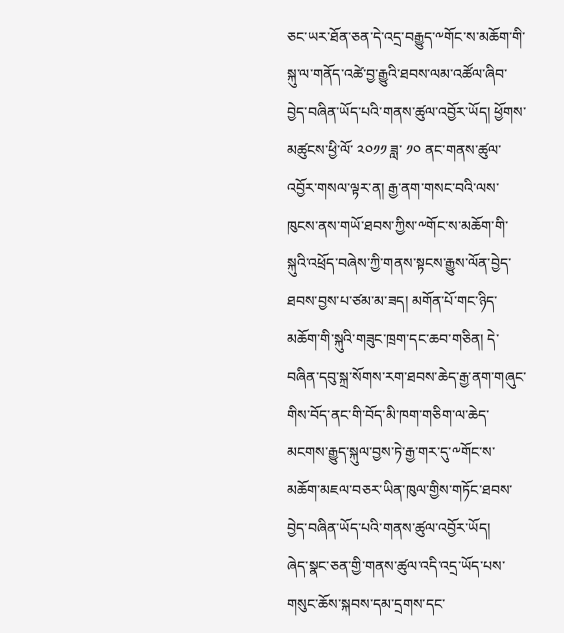ཅང་ཡར་ཐོན་ཅན་དེ་འདྲ་བརྒྱུད་༸གོང་ས་མཆོག་གི་སྐུ་ལ་གནོད་འཚེ་བྱ་རྒྱུའི་ཐབས་ལམ་འཚོལ་ཞིབ་བྱེད་བཞིན་ཡོད་པའི་གནས་ཚུལ་འབྱོར་ཡོད། ཕྱོགས་མཚུངས་ཕྱི་ལོ་ ༢༠༡༡ ཟླ་ ༡༠ ནང་གནས་ཚུལ་འབྱོར་གསལ་ལྟར་ན། རྒྱ་ནག་གསང་བའི་ལས་ཁུངས་ནས་གཡོ་ཐབས་ཀྱིས་༸གོང་ས་མཆོག་གི་སྐུའི་འཕྲོད་བཞེས་ཀྱི་གནས་སྟངས་རྒྱུས་ལོན་བྱེད་ཐབས་བྱས་པ་ཙམ་མ་ཟད། མགོན་པོ་གང་ཉིད་མཆོག་གི་སྐུའི་གཟུང་ཁྲག་དང་ཆབ་གཅིན། དེ་བཞིན་དབུ་སྐྲ་སོགས་རག་ཐབས་ཆེད་རྒྱ་ནག་གཞུང་གིས་བོད་ནང་གི་བོད་མི་ཁག་གཅིག་ལ་ཆེད་མངགས་རྒྱུད་སྐུལ་བྱས་ཏེ་རྒྱ་གར་དུ་༸གོང་ས་མཆོག་མཇལ་བཅར་ཡིན་ཁུལ་གྱིས་གཏོང་ཐབས་བྱེད་བཞིན་ཡོད་པའི་གནས་ཚུལ་འབྱོར་ཡོད།
ཞེད་སྣང་ཅན་གྱི་གནས་ཚུལ་འདི་འདྲ་ཡོད་པས་གསུང་ཆོས་སྐབས་དམ་དྲགས་དང་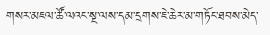གསར་མཇལ་ཚོ་ལའང་སྔ་ལས་དམ་དྲགས་ཇེ་ཆེར་མ་གཏོང་ཐབས་མེད་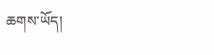ཆགས་ཡོད།